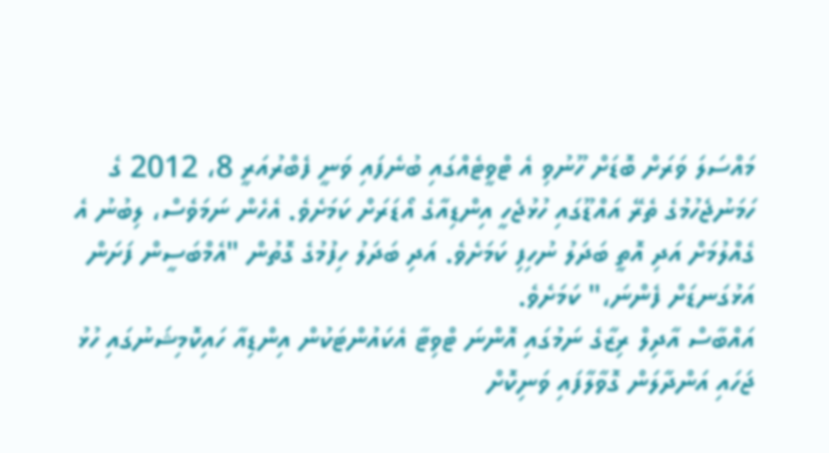މައްސަލަ ވަރަށް ބޮޑަށް ހޫނުވި އެ ޓްވީޓެއްގައި ބުނެފައި ވަނީ ފެބްރުއަރީ 8، 2012 ގެ ހަމަނުޖެހުމުގެ ތެރޭ އައްޑޫގައި ހުޅުޖެހީ އިންޑިއާގެ އޯޑަރަށް ކަމަށެވެ. އެހެން ނަމަވެސް، ލިބުނު އެ ގެއްލުމަށް އަދި އޮތީ ބަދަލު ނުހިފި ކަމަށެވެ. އަދި ބަދަލު ހިފުމުގެ ގޮތުން "އެމްބަސީން ފަށަން އަޅުގަނޑަށް ފެންނަ،" ކަމަށެވެ.
އައްބާސް އާދިލް ރިޒާގެ ނަމުގައި އޮންނަ ޓްވިޓާ އެކައުންޓަކުން އިންޑިއާ ހައިކޮމިޝަނުގައި ހުޅު ޖަހައި އަންދާލަން ގޮވާލާފައި ވަނިކޮށް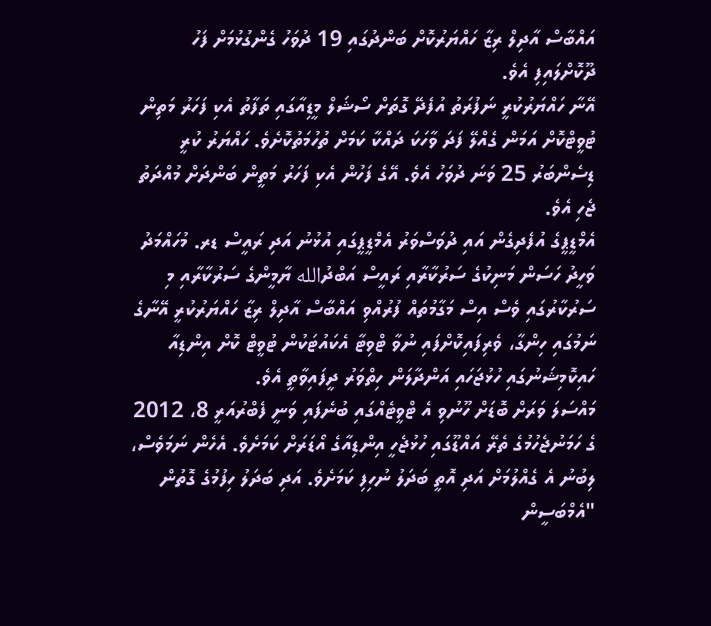އައްބާސް އާދިލް ރިޒާ ހައްޔަރުކޮށް ބަންދުގައި 19 ދުވަހު ގެންގުޅުމަށް ފަހު ދޫކޮށްލައިފި އެވެ.
އޭނާ ހައްޔަރުކުރީ ނަފުރަތު އުފެދޭ ގޮތަށް ސޯޝަލް މީޑިއާގައި ތަފާތު އެކި ފަހަރު މަތިން ޓުވީޓްކޮށް އަމަން ގެއްލޭ ފަދަ ވާހަކަ ދައްކާ ކަމަށް ތުހުމަތުކޮށެވެ. ހައްޔަރު ކުރީ ޑިސެންބަރު 25 ވަނަ ދުވަހު އެވެ. އޭގެ ފަހުން އެކި ފަހަރު މަތީން ބަންދަށް މުއްދަތު ޖެހި އެވެ.
އެމްޑީޕީގެ އުފެދިގެން އައި ދުވަސްވަރު އެމްޑީޕީގައި އުޅުނު އަދި ރައީސް ޑރ. މުހައްމަދު ވަހީދު ހަސަން މަނިކުގެ ސަރުކާރާއި ރައީސް އަބްދުالله ޔާމީންގެ ސަރުކާރާއި މި ސަރުކާރުގައި ވެސް އިސް މަގާމުތައް ފުރުއްވި އައްބާސް އާދިލް ރިޒާ ހައްޔަރުކުރީ އޭނާގެ ނަމުގައި ހިންގާ، ވެރިފައިކޮށްފައި ނުވާ ޓްވިޓާ އެކައުޓަކުން ޓުވީޓް ކޮށް އިންޑިއާ ހައިކޮމިޝަނުގައި ހުޅުޖަހައި އަންދާލަން ހިތްވަރު ދީފައިވާތީ އެވެ.
މައްސަލަ ވަރަށް ބޮޑަށް ހޫނުވި އެ ޓްވީޓެއްގައި ބުނެފައި ވަނީ ފެބްރުއަރީ 8، 2012 ގެ ހަމަނުޖެހުމުގެ ތެރޭ އައްޑޫގައި ހުޅުޖެހީ އިންޑިއާގެ އޯޑަރަށް ކަމަށެވެ. އެހެން ނަމަވެސް، ލިބުނު އެ ގެއްލުމަށް އަދި އޮތީ ބަދަލު ނުހިފި ކަމަށެވެ. އަދި ބަދަލު ހިފުމުގެ ގޮތުން "އެމްބަސީން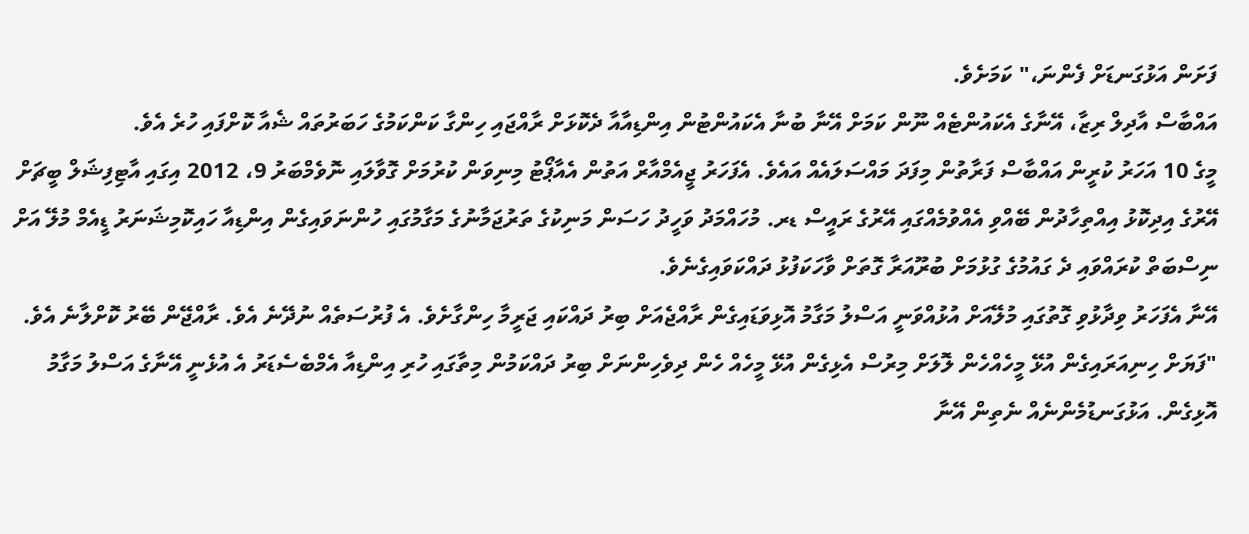ފަށަން އަޅުގަނޑަށް ފެންނަ،" ކަމަށެވެ.
އައްބާސް އާދިލް ރިޒާ، އޭނާގެ އެކައުންޓެއް ނޫން ކަމަށް އޭނާ ބުނާ އެކައުންޓުން އިންޑިއާއާ ދެކޮޅަށް ރާއްޖައި ހިންގާ ކަންކަމުގެ ހަބަރުތައް ޝެއާ ކޮށްފައި ހުރެ އެވެ.
މީގެ 10 އަހަރު ކުރީން އައްބާސް ފަރާތުން މިފަދަ މައްސަލައެއް އައެވެ. އެފަހަރު ޖީއެމްއާރް އަތުން އެއާޕޯޓު މިނިވަން ކުރުމަށް ގޮވާލައި ނޮވެމްބަރު 9، 2012 އިގައި އާޓިފިޝަލް ބީޗަށް އޭރުގެ އިދިކޮޅު އިއްތިހާދުން ބޭއްވި އެއްވުމެއްގައި އޭރުގެ ރައީސް ޑރ. މުހައްމަދު ވަހީދު ހަސަން މަނިކުގެ ތަރުޖަމާނުގެ މަގާމުގައި ހުންނަވައިގެން އިންޑިއާ ހައިކޮމިޝަނަރު ޑީއެމް މުލޭ އަށް ނިސްބަތް ކުރައްވައި ދެ ގައުމުގެ ގުޅުމަށް ބުރޫއަރާ ގޮތަށް ވާހަކަފުޅު ދައްކަވައިގެނެވެ.
އޭނާ އެފަހަރު ވިދާޅުވި ގޮތުގައި މުލޭއަށް އުޅުއްވަނީ އަސްލު މަގާމު އޮޅިވަޑައިގެން ރާއްޖެއަށް ބިރު ދައްކައި ޖަރީމާ ހިންގާށެވެ. އެ ފުރުސަތެއް ނުދޭނެ އެވެ. ރާއްޖޭން ބޭރު ކޮށްލާނެ އެވެ.
"ފަޔަށް ހިނިއަރައިގެން އުޅޭ މީހެއްހެން ލޮލަށް މިރުސް އެޅިގެން އުޅޭ މީހެއް ހެން ދިވެހިންނަށް ބިރު ދައްކަމުން މިތާގައި ހުރި އިންޑިއާ އެމްބެސެޑަރު އެ އުޅެނީ އޭނާގެ އަސްލު މަގާމު އޮޅިގެން. އަޅުގަނޑުމެންނެއް ނެތިން އޭނާ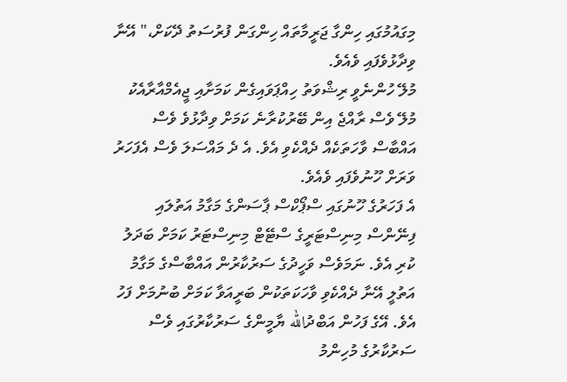މިގައުމުގައި ހިންގާ ޖަރީމާތައް ހިންގަން ފުރުސަތު ދޭކަށް،" އޭނާ ވިދާޅުވެފައި ވެއެވެ.
މުލޭ ހުންނެވީ ރިޝްވަތު ހިއްޕަވައިގެން ކަމަށާއި ޖީއެމްއާރާއެކު މުލޭ ވެސް ރާއްޖެ އިން ބޭރުކުރާނެ ކަމަށް ވިދާޅުވެ ވެސް އައްބާސް ވާހަތަކެއް ދެއްކެވި އެވެ. އެ ދެ މައްސަލަ ވެސް އެފަހަރު ވަރަށް ހޫނުވެފައި ވެއެވެ.
އެ ފަހަރުގެ ހޫނުގައި ސްޕޯކްސް ޕާސަންގެ މަގާމު އަތުލައި ފިނޭންސް މިނިސްޓަރީގެ ސްޓޭޓް މިނިސްޓަރު ކަމަށް ބަދަލު ކުރި އެވެ. ނަމަވެސް ވަހީދުގެ ސަރުކާރުން އައްބާސްގެ މަގާމު އަތުލީ އޭނާ ދެއްކެވި ވާހަކަތަކުން ބަރީއަވާ ކަމަށް ބުނުމަށް ފަހު އެވެ. އޭގެ ފަހުން އަބްދުالله ޔާމީންގެ ސަރުކާރުގައި ވެސް ސަރުކާރުގެ މުހިންމު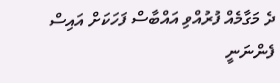ދެ މަގާމެއް ފުރުއްވި އައްބާސް ފަހަކަށް އައިސް ފެންނަނީ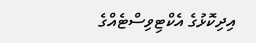އިދިކޮޅުގެ އެކްޓިވިސްޓެއްގެ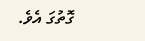ގޮތުގަ އެވެ.